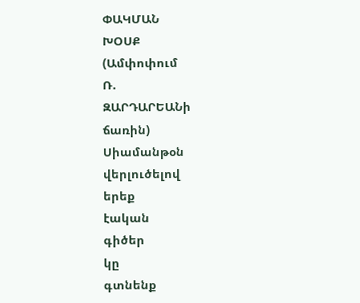ՓԱԿՄԱՆ
ԽՕՍՔ
(Ամփոփում
Ռ.
ԶԱՐԴԱՐԵԱՆի
ճառին)
Սիամանթօն
վերլուծելով
երեք
էական
գիծեր
կը
գտնենք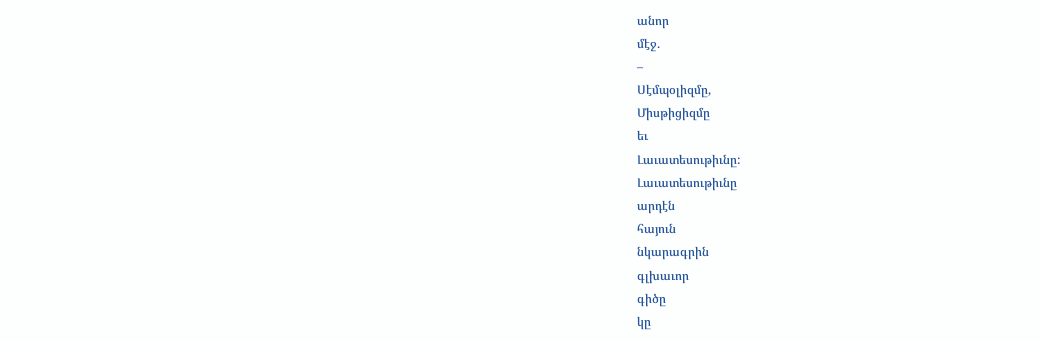անոր
մէջ.
–
Սէմպօլիզմը,
Միսթիցիզմը
եւ
Լաւատեսութիւնը:
Լաւատեսութիւնը
արդէն
հայուն
նկարագրին
գլխաւոր
գիծը
կը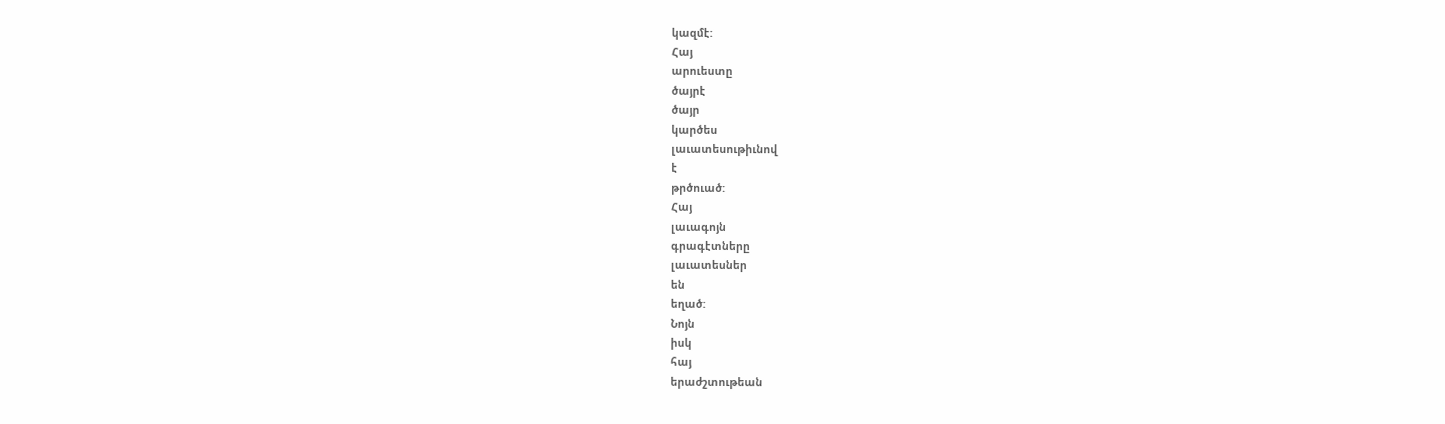կազմէ:
Հայ
արուեստը
ծայրէ
ծայր
կարծես
լաւատեսութիւնով
է
թրծուած:
Հայ
լաւագոյն
գրագէտները
լաւատեսներ
են
եղած:
Նոյն
իսկ
հայ
երաժշտութեան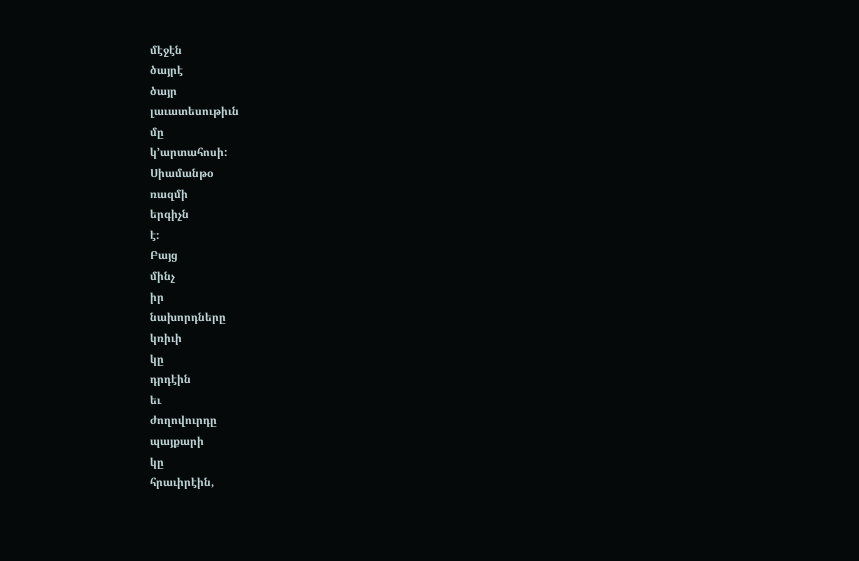մէջէն
ծայրէ
ծայր
լաւատեսութիւն
մը
կ’արտահոսի:
Սիամանթօ
ռազմի
երգիչն
է:
Բայց
մինչ
իր
նախորդները
կռիւի
կը
դրդէին
եւ
ժողովուրդը
պայքարի
կը
հրաւիրէին,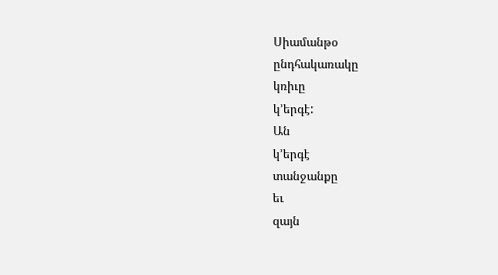Սիամանթօ
ընդհակառակը
կռիւը
կ’երգէ:
Ան
կ’երգէ
տանջանքը
եւ
զայն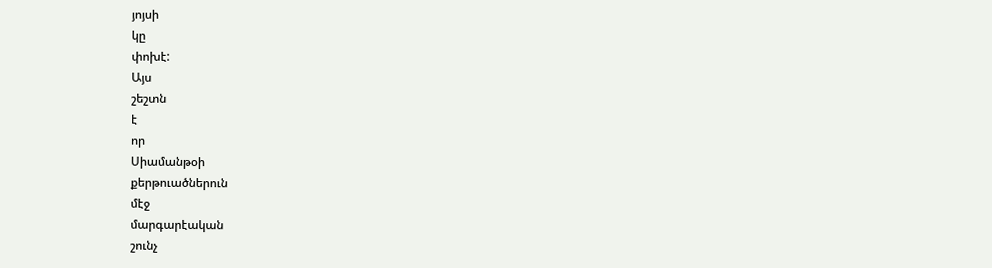յոյսի
կը
փոխէ:
Այս
շեշտն
է
որ
Սիամանթօի
քերթուածներուն
մէջ
մարգարէական
շունչ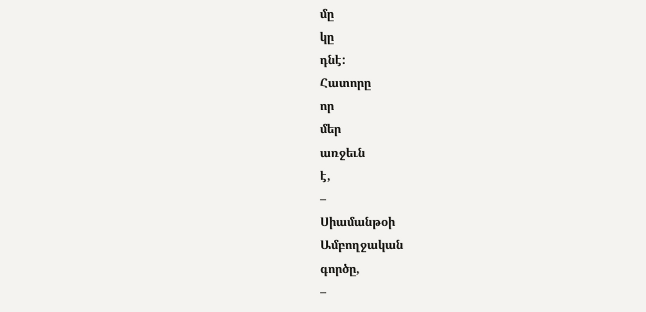մը
կը
դնէ:
Հատորը
որ
մեր
առջեւն
է,
–
Սիամանթօի
Ամբողջական
գործը,
–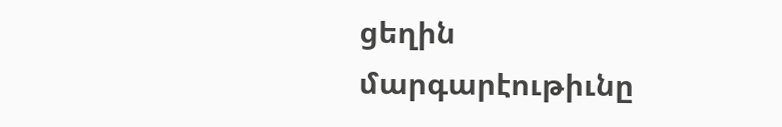ցեղին
մարգարէութիւնը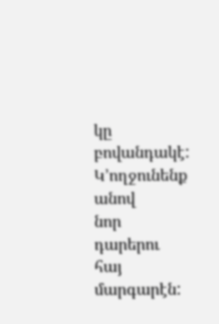կը
բովանդակէ:
Կ’ողջունենք
անով
նոր
դարերու
հայ
մարգարէն: